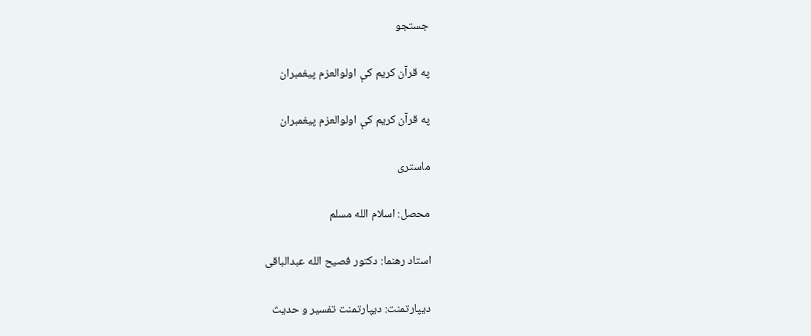جستجو

په قرآن کريم کې اولوالعزم پيغمبران

په قرآن کريم کې اولوالعزم پيغمبران

ماستری

محصل: اسلام الله مسلم

استاد رهنما: دکتور فصیح الله عبدالباقی

دیپارتمنت: دیپارتمنت تفسیر و حدیث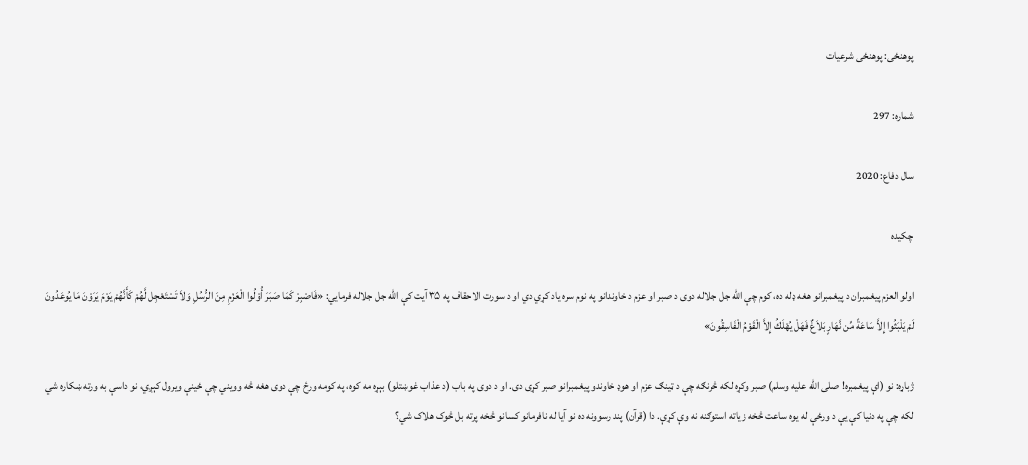پوهنځی: پوهنځی شرعیات

شماره: 297

سال دفاع: 2020

چکیده

اولو العزم پیغمبران د پيغمبرانو هغه ډله ده، کوم چې اللّٰه جل جلاله دوی د صبر او عزم د خاوندانو په نوم سره یاد کړي دي او د سورت الاحقاف په ۳۵ آیت کې اللّٰه جل جلاله فرمايي: «فَاصْبِرْ كَمَا صَبَرَ أُوْلُوا الْعَزْمِ مِنَ الرُّسُلِ وَلاَ تَسْتَعْجِل لَّهُمْ كَأَنَّهُمْ يَوْمَ يَرَوْنَ مَا يُوعَدُونَ لَمْ يَلْبَثُوا إِلاَّ سَاعَةً مِّن نَّهَارٍ بَلاَغٌ فَهَلْ يُهْلَكُ إِلاَّ الْقَوْمُ الْفَاسِقُونَ»

ژباړه: نو (اې پیغمبره! صلی اللّٰه علیه وسلم) صبر وکړه لکه څرنګه چې د ټینګ عزم او هوډ خاوندو پيغمبرانو صبر کړی دی. او د دوی په باب (د عذاب غوښتلو) بېړه مه کوه، په کومه ورځ چې دوی هغه څه وویني چې ځینې ویرول کېږي، نو داسې به ورته ښکاره شي لکه چې په دنیا کې یې د ورځې له یوه ساعت څخه زیاته استوګنه نه وې کړې. دا (قرآن) پند رسوونه ده نو آیا له نافرمانو کسانو څخه پرته بل څوک هلاک شي؟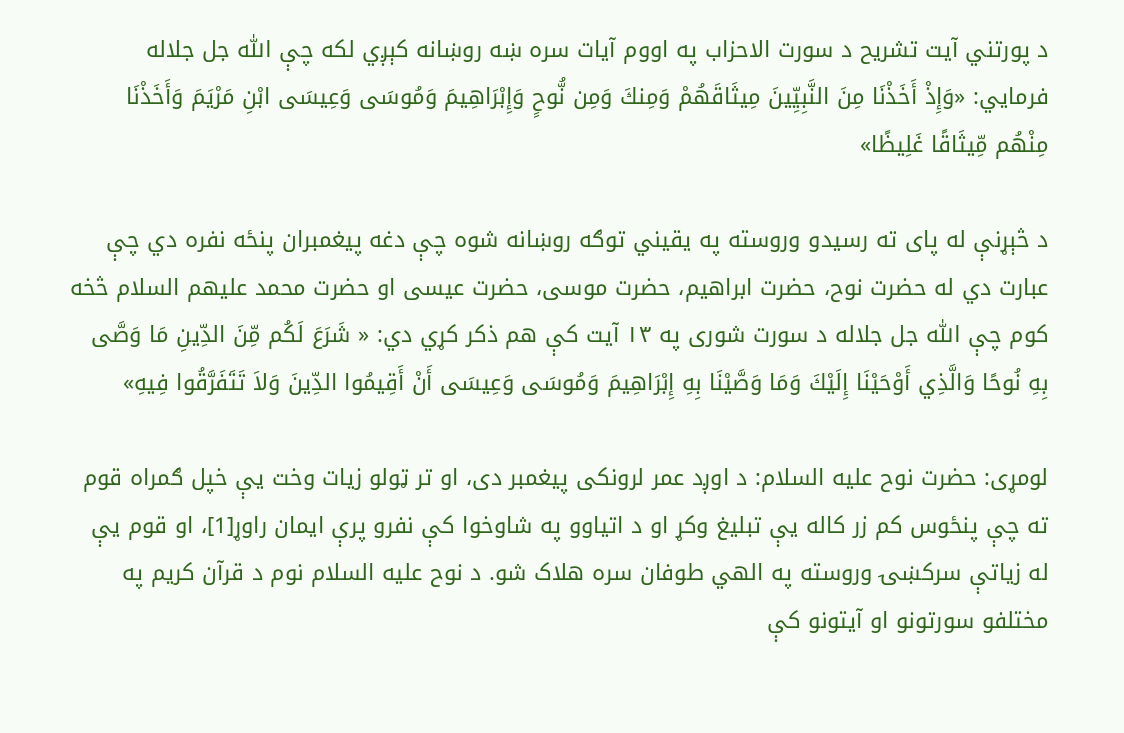د پورتني آیت تشریح د سورت الاحزاب په اووم آیات سره ښه روښانه کېږي لکه چې اللّٰه جل جلاله فرمايي: «وَإِذْ أَخَذْنَا مِنَ النَّبِيِّينَ مِيثَاقَهُمْ وَمِنكَ وَمِن نُّوحٍ وَإِبْرَاهِيمَ وَمُوسَى وَعِيسَى ابْنِ مَرْيَمَ وَأَخَذْنَا مِنْهُم مِّيثَاقًا غَلِيظًا»

د څېړنې له پای ته رسیدو وروسته په یقیني توګه روښانه شوه چې دغه پيغمبران پنځه نفره دي چې عبارت دي له حضرت نوح، حضرت ابراهیم، حضرت موسی، حضرت عیسی او حضرت محمد علیهم السلام څخه کوم چې اللّٰه جل جلاله د سورت شوری په ۱۳ آیت کې هم ذکر کړي دي: « شَرَعَ لَكُم مِّنَ الدِّينِ مَا وَصَّى بِهِ نُوحًا وَالَّذِي أَوْحَيْنَا إِلَيْكَ وَمَا وَصَّيْنَا بِهِ إِبْرَاهِيمَ وَمُوسَى وَعِيسَى أَنْ أَقِيمُوا الدِّينَ وَلاَ تَتَفَرَّقُوا فِيهِ»

لومړی: حضرت نوح علیه السلام: د اوږد عمر لرونکی پیغمبر دی، او تر ټولو زیات وخت یې خپل ګمراه قوم ته چې پنځوس کم زر کاله یې تبلیغ وکړ او د اتیاوو په شاوخوا کې نفرو پرې ایمان راوړ[1]، او قوم یې له زیاتې سرکښۍ وروسته په الهي طوفان سره هلاک شو. د نوح علیه السلام نوم د قرآن کریم په مختلفو سورتونو او آيتونو کې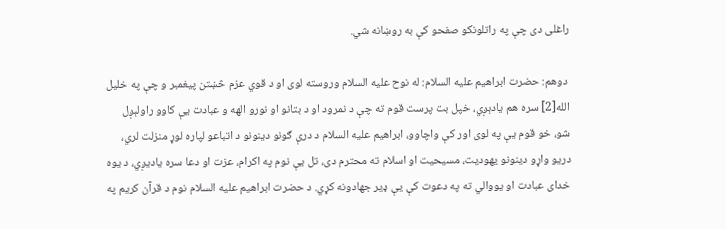راغلی دی چې په راتلونکو صفحو کې به روښانه شي.

 دوهم: حضرت ابراهیم علیه السلام: له نوح علیه السلام وروسته لوی او د قوي عزم څښتن پيغمبر و چې په خلیل الله[2] سره هم یادېږي، خپل بت پرست قوم ته چې د نمرود او د بتانو او نورو الهه و عبادت یې کاوو راولېږل شو، خو قوم یې په لوی اور کې واچاوو، ابراهیم علیه السلام د درې ګونو دینونو د اتباعو لپاره لوړ منزلت لري، دریو واړو دینونو یهودیت، مسیحیت او اسلام ته محترم دی، تل یې نوم په اکرام، عزت او دعا سره یادیږي، د یوه خدای عبادت او یووالي ته په دعوت کې يې ډیر جهادونه کړي. د حضرت ابراهیم علیه السلام نوم د قرآن کریم په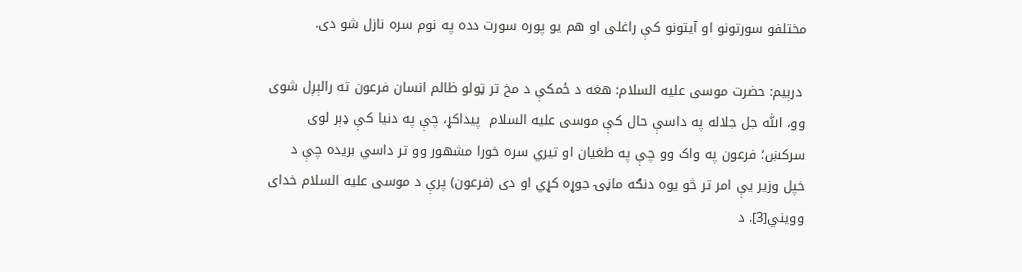مختلفو سورتونو او آيتونو کې راغلی او هم یو پوره سورت دده په نوم سره نازل شو دی.

 درېیم: حضرت موسی علیه السلام: هغه د ځمکې د مخ تر ټولو ظالم انسان فرعون ته رالېږل شوی وو، اللّٰه جل جلاله په داسې حال کې موسی علیه السلام  پیداکړ، چې په دنیا کې ډېر لوی سرکښ؛ فرعون په واک وو چې په طغیان او تیري سره خورا مشهور وو تر داسي بریده چې د خپل وزیر یې امر تر څو یوه دنګه ماڼۍ جوړه کړي او دی (فرعون) پرې د موسی علیه السلام خدای وویني[3]. د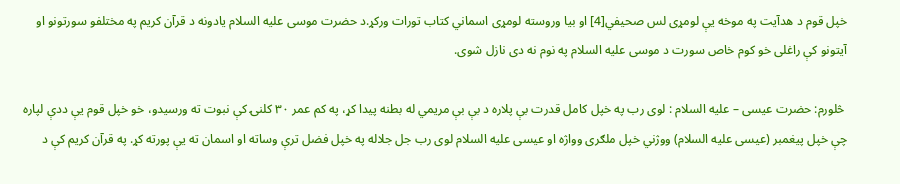خپل قوم د هدآیت په موخه یې لومړی لس صحیفي[4] او بیا وروسته لومړی اسماني کتاب تورات ورکړ.د حضرت موسی علیه السلام یادونه د قرآن کریم په مختلفو سورتونو او آيتونو کې راغلی خو کوم خاص سورت د موسی علیه السلام په نوم نه دی نازل شوی.

 څلورم: حضرت عیسی – علیه السلام : لوی رب په خپل کامل قدرت بې پلاره د بې بې مریمي له بطنه پیدا کړ، په کم عمر ۳۰ کلنۍ کې نبوت ته ورسیدو، خو خپل قوم یې ددې لپاره چې خپل پيغمبر (عیسی علیه السلام) ووژني خپل ملګری وواژه او عیسی علیه السلام لوی رب جل جلاله په خپل فضل ترې وساته او اسمان ته یې پورته کړ. په قرآن کریم کې د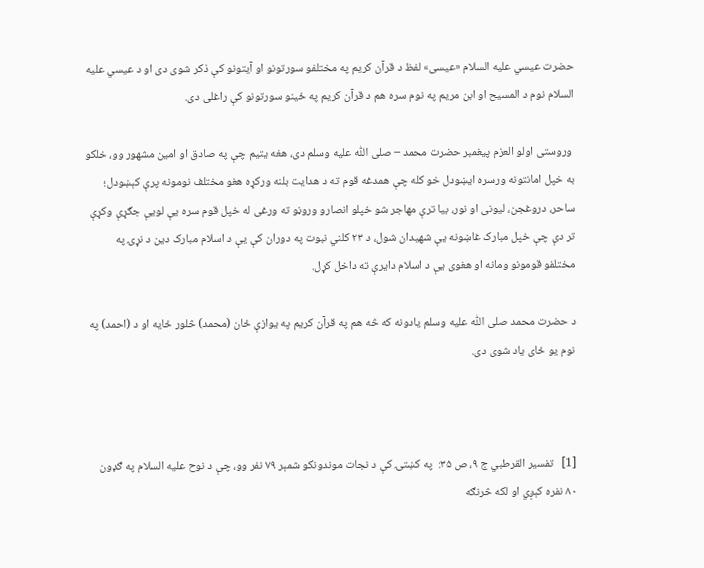حضرت عیسي علیه السلام «عیسی» لفظ د قرآن کریم په مختلفو سورتونو او آيتونو کې ذکر شوی دی او د عیسي علیه السلام نوم د المسیح او ابن مریم په نوم سره هم د قرآن کریم په ځينو سورتونو کې راغلی دی.

 وروستی اولو العزم پيغمبر حضرت محمد – صلی اللّٰه علیه وسلم دی، هغه یتیم چې په صادق او امین مشهور وو، خلکو به خپل امانتونه ورسره ایښودل خو کله چې همدغه قوم ته د هدایت بلنه ورکړه هغو مختلف نومونه پرې کېښودل؛ ساحر، دروغجن، لیونی او نور، بیا ترې مهاجر شو خپلو انصارو وروڼو ته ورغی له خپل قوم سره یې لویې جګړې وکړې تر دې چې خپل مبارک غاښونه یې شهیدان شول، د ۲۳ کلني نبوت په دوران کې یې د اسلام مبارک دین د نړۍ په مختلفو قومونو ومانه او هغوی یې د اسلام دایرې ته داخل کړل.

د حضرت محمد صلی اللّٰه علیه وسلم یادونه که څه هم په قرآن کریم په یوازې ځان (محمد) څلور ځایه او د (احمد) په نوم یو ځای یاد شوی دی.



[1]   تفسیر القرطبي ج ۹، ص ۳۵:  په کښتۍ کې د نجات موندونکو شمېر ۷۹ نفر وو، چې د نوح علیه السلام په ګډون ۸۰ نفره کېږي او لکه څرنګه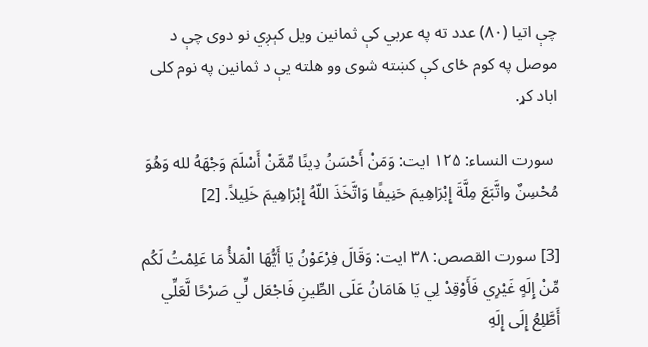چې اتیا (۸۰) عدد ته په عربي کې ثمانین ویل کېږي نو دوی چې د موصل په کوم ځای کې کښته شوی وو هلته یې د ثمانین په نوم کلی اباد کړ.

 سورت النساء: ۱۲۵ ایت: وَمَنْ أَحْسَنُ دِينًا مِّمَّنْ أَسْلَمَ وَجْهَهُ لله وَهُوَ مُحْسِنٌ واتَّبَعَ مِلَّةَ إِبْرَاهِيمَ حَنِيفًا وَاتَّخَذَ اللّهُ إِبْرَاهِيمَ خَلِيلاً. [2]

[3] سورت القصص: ۳۸ ایت: وَقَالَ فِرْعَوْنُ يَا أَيُّهَا الْمَلأُ مَا عَلِمْتُ لَكُم مِّنْ إِلَهٍ غَيْرِي فَأَوْقِدْ لِي يَا هَامَانُ عَلَى الطِّينِ فَاجْعَل لِّي صَرْحًا لَّعَلِّي أَطَّلِعُ إِلَى إِلَهِ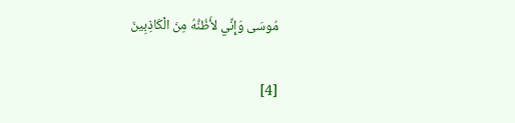مُوسَى وَإِنِّي لأَظُنُّهُ مِنَ الْكَاذِبِينَ

[4]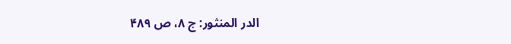الدر المنثور: ج ۸، ص ۴۸۹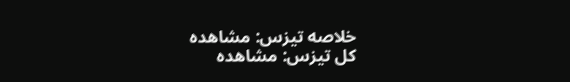خلاصه تیزس: مشاهده
کل تیزس: مشاهده